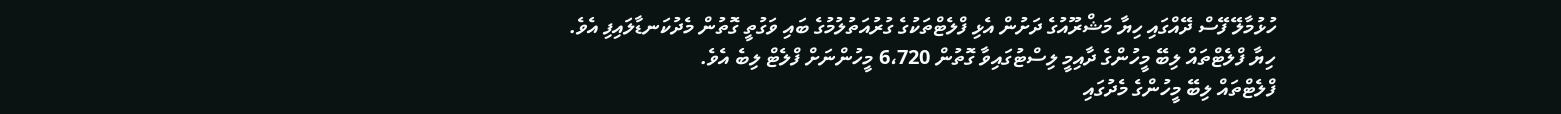ހުޅުމާލޭ ފޭސް ދޭއްގައި ހިޔާ މަޝްރޫއުގެ ދަށުން އެޅި ފްލެޓްތަކުގެ ގުރުއަތުލުމުގެ ބައި ވަގުތީ ގޮތުން މެދުކަނޑާލައިފި އެވެ.
ހިޔާ ފްލެޓްތައް ލިބޭ މީހުންގެ ދާއިމީ ލިސްޓުގައިވާ ގޮތުން 6،720 މީހުންނަށް ފްލެޓް ލިބެ އެވެ.
ފްލެޓްތައް ލިބޭ މީހުންގެ މެދުގައި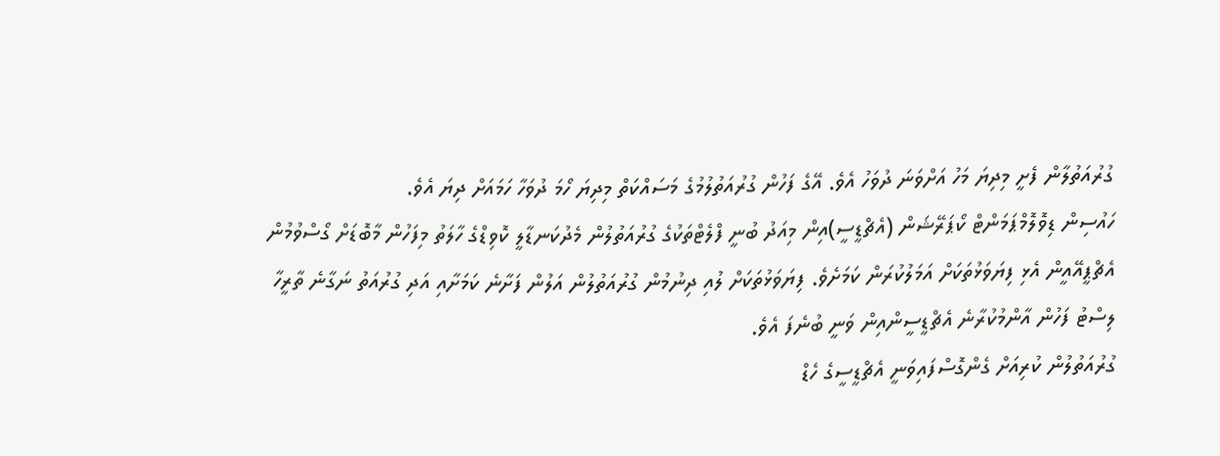ގުރުއަތުލާން ފެށީ މިދިޔަ މަހު އަށްވަނަ ދުވަހު އެވެ. އޭގެ ފަހުން ގުރުއަތުލުމުގެ މަސައްކަތް މިދިޔަ ހޯމަ ދުވަހާ ހަމައަށް ދިޔަ އެވެ.
ހައުސިން ޑިވޮލޮމްޕަމަންޓް ކޯޕަރޭޝަން (އެޗްޑީސީ)އިން މިއަދު ބުނީ ފްލެޓްތަކުގެ ގުރުއަތުލުން މެދުކަނޑާލީ ކޮވިޑްގެ ހާލަތު މިފަހުން މާބޮޑަށް ގޯސްވުމުން އެޗްޕީއޭއީން އެޅި ފިޔަވަޅުތަކަށް އަމަލުކުރަން ކަމަށެވެ. ފިޔަވަޅުތަކަށް ލުއި ދިނުމުން ގުރުއަތުލުން އަލުން ފަށާނެ ކަމަށާއި އަދި ގުރުއަތު ނަގާނެ ތާރީހާ ލިސްޓު ފަހުން އާންމުކުރާނެ އެޗްޑީސީންއިން ވަނީ ބުނެފަ އެވެ.
ގުރުއަތުލުން ކުރިއަށް ގެންގޮސްފައިވަނީ އެޗްޑީސީގެ ހެޑް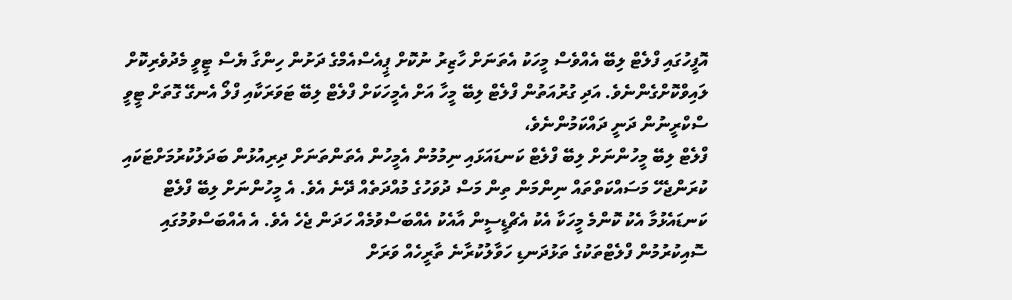އޮފީހުގައި ފްލެޓް ލިބޭ އެއްވެސް މީހަކު އެތަނަށް ހާޒިރު ނުކޮށް ޕީއެސްއެމްގެ ދަށުން ހިންގާ ޔެސް ޓީވީ މެދުވެރިކޮށް ލައިވްކޮށްގެންނެވެ. އަދި ގުރުއަތުން ފްލެޓް ލިބޭ މީހާ އަށް އެމީހަކަށް ފްލެޓް ލިބޭ ޓަވަރަކާއި ފްލޯ އެނގޭ ގޮތަށް ޓީވީ ސްކްރީނުން ދަނީ ދައްކަމުންނެވެ،
ފްލެޓް ލިބޭ މީހުންނަށް ލިބޭ ފްލެޓް ކަނޑައަޅައި ނިމުމުން އެމީހުން އެތަންތަނަށް ދިރިއުޅުން ބަދަލުކުރުމަށްޓަކައި ކުރަންޖެހޭ މަސައްކަތްތައް ނިންމަން ތިން މަސް ދުވަހުގެ މުއްދަތެއް ދޭނެ އެވެ. އެ މީހުންނަށް ލިބޭ ފްލެޓް ކަނޑައެޅުމާ އެކު ކޮންމެ މީހަކާ އެކު އެޗްޑީސީން އާއެކު އެއްބަސްވުމެއް ހަދަން ޖެހެ އެވެ. އެ އެއްބަސްވުމުގައި ސޮއިކުރުމުން ފްލެޓްތަކުގެ ތަޅުދަނޑި ހަވާލުކުރާނެ ތާރީހެއް ވަރަށް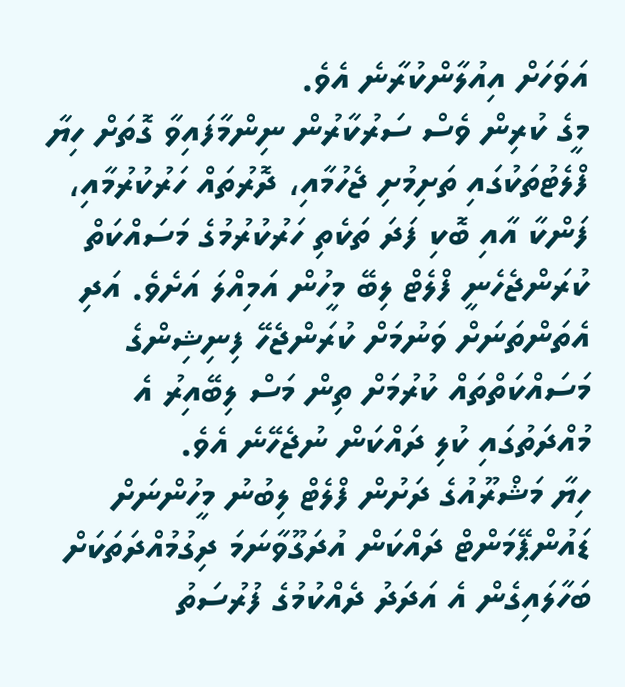އަވަހަށް އިއުލާންކުރާނެ އެވެ.
މީގެ ކުރިން ވެސް ސަރުކާރުން ނިންމާފައިވާ ގޮތަށް ހިޔާ ފްލެޓުތަކުގައި ތަށިމުށި ޖެހުމާއި، ދޮރުތައް ހަރުކުރުމާއި، ފަންކާ އާއި ބޮކި ފަދަ ތަކެތި ހަރުކުރުމުގެ މަސައްކަތް ކުރަންޖެހެނީ ފްލެޓް ލިބޭ މީހުން އަމިއްލަ އަށެވެ. އަދި އެތަންތަނަށް ވަނުމަށް ކުރަންޖެހޭ ފިނިޝިންގެ މަސައްކަތްތައް ކުރުމަށް ތިން މަސް ލިބޭއިރު އެ މުއްދަތުގައި ކުލި ދައްކަން ނުޖެހޭނެ އެވެ.
ހިޔާ މަޝްރޫއުގެ ދަށުން ފްލެޓް ލިބުނު މީހުންނަށް ޑައުންޕޭމަންޓް ދައްކަން އުދަގޫވާނަމަ ދިގުމުއްދަތަކަށް ބަހާލައިގެން އެ އަދަދު ދެއްކުމުގެ ފުރުސަތު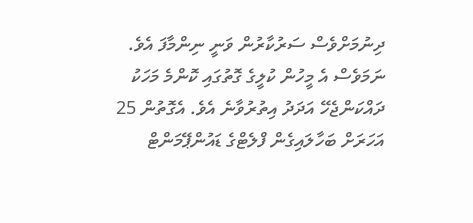ދިނުމަށްވެސް ސަރުކާރުން ވަނީ ނިންމާފަ އެވެ. ނަމަވެސް އެ މީހުން ކުލީގެ ގޮތުގައި ކޮންމެ މަހަކު ދައްކަންޖެހޭ އަދަދު އިތުރުވާނެ އެވެ. އެގޮތުން 25 އަހަރަށް ބަހާލައިގެން ފްލެޓްގެ ޑައުންޕޭމަންޓް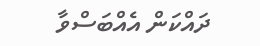ދައްކަން އެއްބަސްވާ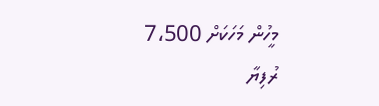މީހުން މަހަކަށް 7،500 ރުފިޔާ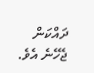ދައްކަން ޖެހޭނެ އެވެ.